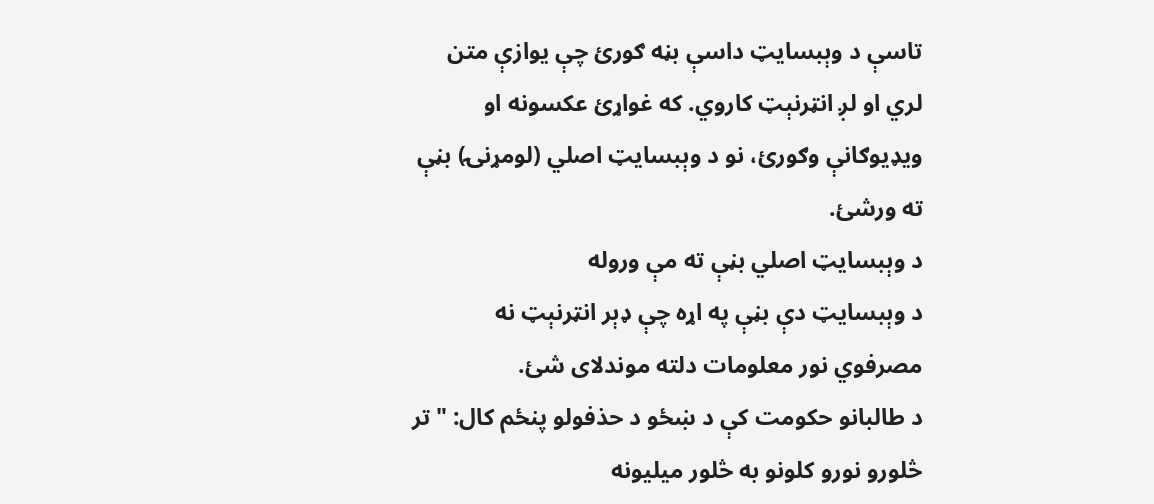تاسې د وېبسایټ داسې بڼه ګورئ چې یوازې متن لري او لږ انټرنېټ کاروي. که غواړئ عکسونه او ویډیوګانې وګورئ، نو د وېبسایټ اصلي (لومړنۍ) بڼې ته ورشئ.
د وېبسایټ اصلي بڼې ته مې وروله
د وېبسایټ دې بڼې په اړه چې ډېر انټرنېټ نه مصرفوي نور معلومات دلته موندلای شئ.
د طالبانو حکومت کې د ښځو د حذفولو پنځم کال: "تر څلورو نورو کلونو به څلور میلیونه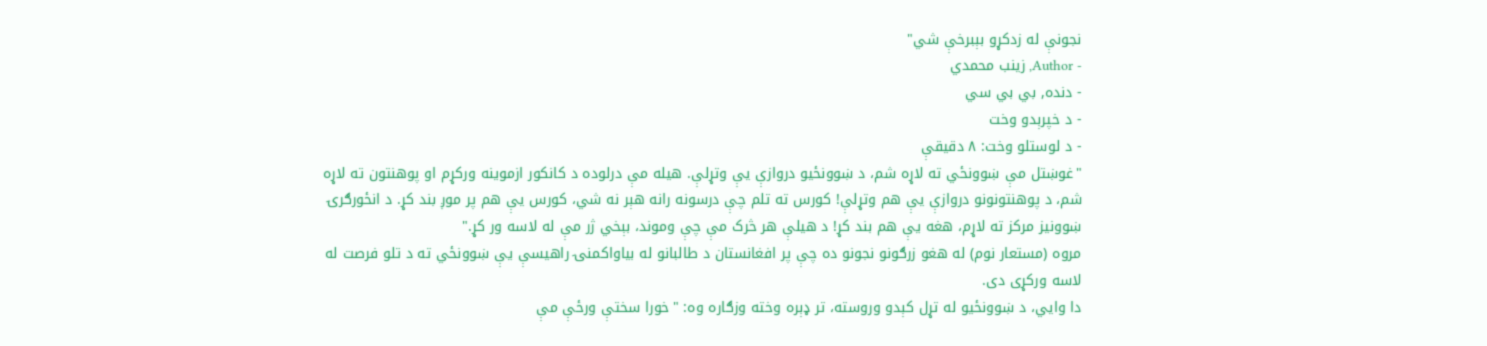نجونې له زدکړو بېبرخې شي"
- Author, زینب محمدي
- دنده, بي بي سي
- د خپرېدو وخت
- د لوستلو وخت: ۸ دقیقې
"غوښتل مې ښوونځي ته لاړه شم، د ښوونځیو دروازې یې وتړلې. هیله مې درلوده د کانکور ازموینه ورکړم او پوهنتون ته لاړه شم، د پوهنتونونو دروازې یې هم وتړلې! کورس ته تلم چې درسونه رانه هېر نه شي، کورس یې هم پر موږ بند کړ. د انځورګرۍ ښوونیز مرکز ته لاړم، هغه یې هم بند کړ! د هیلې هر څرک مې چې وموند، بېخي ژر مې له لاسه ور کړ."
مروه (مستعار نوم) له هغو زرګونو نجونو ده چې پر افغانستان د طالبانو له بیاواکمنۍ راهیسې یې ښوونځي ته د تلو فرصت له لاسه ورکړی دی.
دا وايي، د ښوونځیو له تړل کېدو وروسته، تر ډېره وخته وزګاره وه: "خورا سختې ورځې مې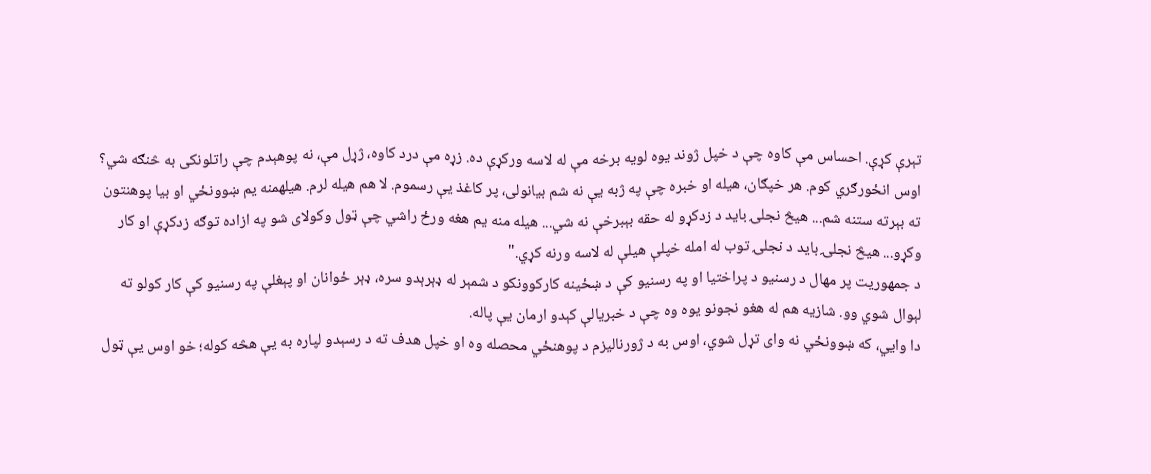تېرې کړې. احساس مې کاوه چې د خپل ژوند یوه لویه برخه مې له لاسه ورکړې ده. زړه مې درد کاوه، ژړل مې، نه پوهېدم چې راتلونکی به څنګه شي؟ اوس انځورګري کوم. هر خپګان، هیله او خبره چې په ژبه یې نه شم بیانولی، پر کاغذ یې رسموم. لا هم هیله لرم. هیلهمنه یم ښوونځي او بیا پوهنتون ته بېرته ستنه شم... هیڅ نجلۍ باید د زدکړو له حقه بېبرخې نه شي... هیله منه یم هغه ورځ راشي چې ټول وکولای شو په ازاده توګه زدکړې او کار وکړو... هیڅ نجلۍ باید د نجلۍ توب له امله خپلې هیلې له لاسه ورنه کړي."
د جمهوریت پر مهال د رسنیو د پراختیا او په رسنیو کې د ښځینه کارکوونکو د شمېر له ډېرېدو سره، ډېر ځوانان او پېغلې په رسنیو کې کار کولو ته لېوال شوي وو. شازیه هم له هغو نجونو یوه وه چې د خبریالې کېدو ارمان یې پاله.
دا وايي، که ښوونځي نه وای تړل شوي، اوس به د ژورنالیزم د پوهنځي محصله وه او خپل هدف ته د رسېدو لپاره به یې هڅه کوله؛ خو اوس یې ټول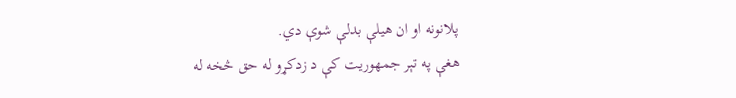پلانونه او ان هیلې بدلې شوې دي.
هغې په تېر جمهوریت کې د زدکړو له حق څخه له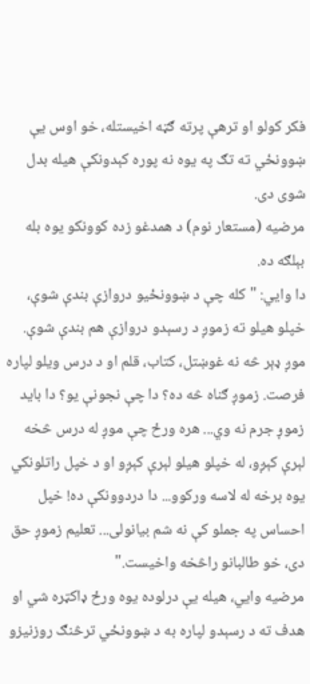فکر کولو او ترهې پرته ګټه اخیستله، خو اوس یې ښوونځي ته تګ په یوه نه پوره کېدونکې هیله بدل شوی دی.
مرضیه (مستعار نوم) د همدغو زده کوونکو یوه بله بېلګه ده.
دا وايي: "کله چې د ښوونځیو دروازې بندې شوې، خپلو هیلو ته زموږ د رسېدو دروازې هم بندې شوې. موږ ډېر څه نه غوښتل، کتاب، قلم او د درس ویلو لپاره فرصت. زموږ ګناه څه ده؟ دا چې نجونې یو؟ دا باید زموږ جرم نه وي... هره ورځ چې موږ له درس څخه لېرې کېږو، له خپلو هیلو لېرې کېږو او د خپل راتلونکي یوه برخه له لاسه ورکوو... دا دردوونکې ده! خپل احساس په جملو کې نه شم بیانولی... تعلیم زموږ حق دی، خو طالبانو راڅخه واخیست."
مرضیه وايي، هیله یې درلوده یوه ورځ ډاکټره شي او هدف ته د رسېدو لپاره به د ښوونځي ترڅنګ روزنیزو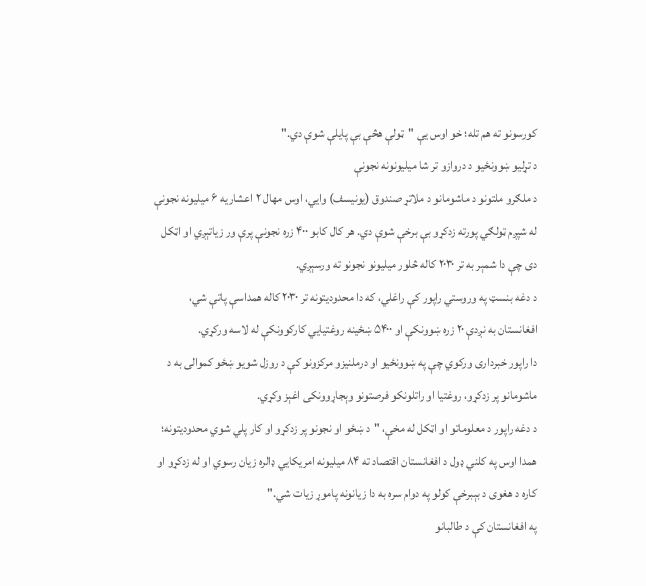کورسونو ته هم تله؛ خو اوس یې "ټولې هڅې بې پایلې شوې دي."
د تړلیو ښوونځیو د دروازو تر شا میلیونونه نجونې
د ملګرو ملتونو د ماشومانو د ملاتړ صندوق (یونیسف) وايي، اوس مهال ۲ اعشاریه ۶ میلیونه نجونې له شپږم ټولګي پورته زدکړو بې برخې شوې دي. هر کال کابو ۴۰۰ زره نجونې پرې ور زیاتېږي او اټکل دی چې دا شمېر به تر ۲۰۳۰ کاله څلور میلیونو نجونو ته ورسېږي.
د دغه بنسټ په وروستي راپور کې راغلي، که دا محدودیتونه تر ۲۰۳۰ کاله همداسې پاتې شي، افغانستان به نږدې ۲۰ زره ښوونکې او ۵۴۰۰ ښځینه روغتیايي کارکوونکې له لاسه ورکړي.
دا راپور خبرداری ورکوي چې په ښوونځیو او درملنیزو مرکزونو کې د روزل شویو ښځو کموالی به د ماشومانو پر زدکړو، روغتیا او راتلونکو فرصتونو وېجاړوونکی اغېز وکړي.
د دغه راپور د معلوماتو او اټکل له مخې، "د ښځو او نجونو پر زدکړو او کار پلي شوي محدودیتونه؛ همدا اوس په کلني ډول د افغانستان اقتصاد ته ۸۴ میلیونه امریکايي ډالره زیان رسوي او له زدکړو او کاره د هغوی د بېبرخې کولو په دوام سره به دا زیانونه پاموړ زیات شي."
په افغانستان کې د طالبانو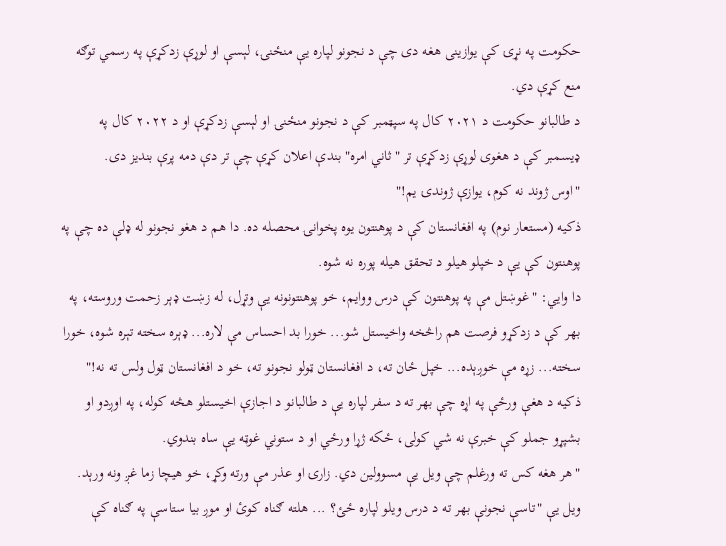حکومت په نړۍ کې یوازینی هغه دی چې د نجونو لپاره یې منځنۍ، لېسې او لوړې زدکړې په رسمي توګه منع کړې دي.
د طالبانو حکومت د ۲۰۲۱ کال په سپټمبر کې د نجونو منځنۍ او لېسې زدکړې او د ۲۰۲۲ کال په ډيسمبر کې د هغوی لوړې زدکړې تر "ثاني امره" بندې اعلان کړې چې تر دې دمه پرې بندیز دی.
"اوس ژوند نه کوم، یوازې ژوندۍ یم!"
ذکیه (مستعار نوم) په افغانستان کې د پوهنتون یوه پخوانۍ محصله ده. دا هم د هغو نجونو له ډلې ده چې په پوهنتون کې یې د خپلو هیلو د تحقق هیله پوره نه شوه.
دا وايي: "غوښتل مې په پوهنتون کې درس ووایم، خو پوهنتونونه یې وتړل، له زښت ډېر زحمت وروسته، په بهر کې د زدکړو فرصت هم راڅخه واخیستل شو... خورا بد احساس مې لاره... ډېره سخته تېره شوه، خورا سخته... زړه مې خوږېده... خپل ځان ته، د افغانستان ټولو نجونو ته، خو د افغانستان ټول ولس ته نه!"
ذکیه د هغې ورځې په اړه چې بهر ته د سفر لپاره یې د طالبانو د اجازې اخیستلو هڅه کوله، په اوږدو او بشپړو جملو کې خبرې نه شي کولی، ځکه ژړا ورځي او د ستوني غوټه یې ساه بندوي.
"هر هغه کس ته ورغلم چې ویل یې مسوولین دي. زارۍ او عذر مې ورته وکړ، خو هیچا زما غږ ونه ورېد. ویل یې "تاسې نجونې بهر ته د درس ویلو لپاره ځئ؟ ... هلته ګناه کوئ او موږ بیا ستاسې په ګناه کې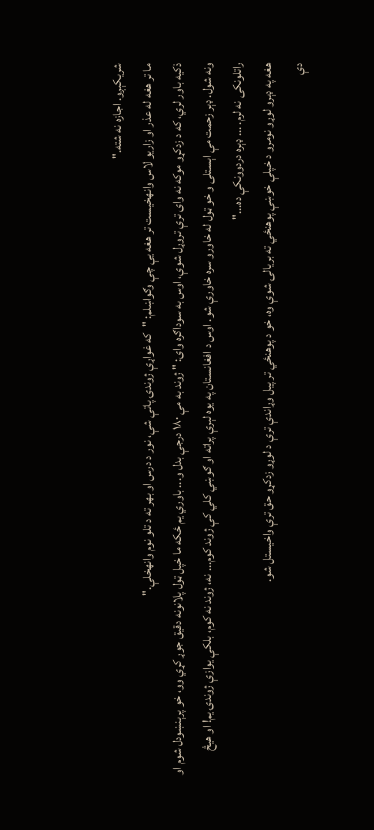شریکېږو. اجازه نه شته."
ما تر هغه له عذر او زاریو لاس وانهخیست تر هغه یې چې وګواښلم: "که غواړې ژوندۍ پاتې شې، نور د درس او بهر ته د تلو نوم وانهخلې."
ذکیه باور لري، که د زدکړو موکه نه وای ترې تروړل شوې، اوس به سوداګره وای: " ژوند به مې ۱۸۰ درجې بدل و... باوري یم ځکه ما خپل ټول پلانونه دقیق جوړ کړي وو، خو پرېنښودل شوم او ونه شول. ډېر زحمت مې اېستلی و خو ټول له خاورو سره خاورې شو. اوس د افغانستان په یوه لېرې پراته او ګوښي کلي کې ژوند کوم... نه، ژوند نه کوم، بلکې یوازې ژوندۍ یم! او هیڅ راتلونکی نه لرم. ... ډېره دردوونکې ده..."
هغه په ډېرو لوړو نومرو د خپلې خوښې پوهنځي ته بریالۍ شوې وه، خو د پوهنځي تر پیل وړاندې ترې د لوړو زدکړو حق ترې واخیستل شو.
دې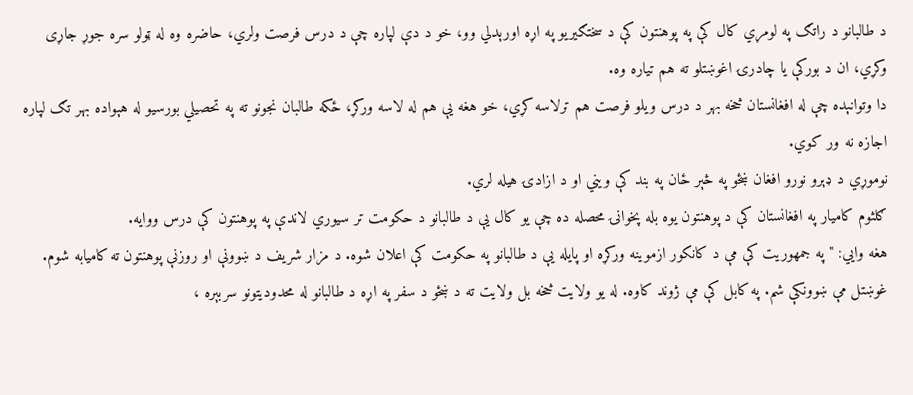د طالبانو د راتګ په لومړي کال کې په پوهنتون کې د سختګیریو په اړه اورېدلي وو، خو د دې لپاره چې د درس فرصت ولري، حاضره وه له ټولو سره جوړ جاړی وکړي، ان د بورکې یا چادرۍ اغوښتلو ته هم تیاره وه.
دا وتوانېده چې له افغانستان څخه بهر د درس ویلو فرصت هم ترلاسه کړي، خو هغه یې هم له لاسه ورکړ، ځکه طالبان نجونو ته په تحصیلي بورسیو له هېواده بهر تګ لپاره اجازه نه ور کوي.
نوموړي د ډېرو نورو افغان ښځو په څېر ځان په بند کې ویني او د ازادۍ هیله لري.
ګلثوم کامیار په افغانستان کې د پوهنتون یوه بله پخوانۍ محصله ده چې یو کال یې د طالبانو د حکومت تر سیوري لاندې په پوهنتون کې درس ووایه.
هغه وايي: "په جمهوریت کې مې د کانکور ازموینه ورکړه او پایله یې د طالبانو په حکومت کې اعلان شوه. د مزار شریف د ښوونې او روزنې پوهنتون ته کامیابه شوم. غوښتل مې ښوونکې شم. په کابل کې مې ژوند کاوه. له یو ولایت څخه بل ولایت ته د ښځو د سفر په اړه د طالبانو له محدودیتونو سربېره ،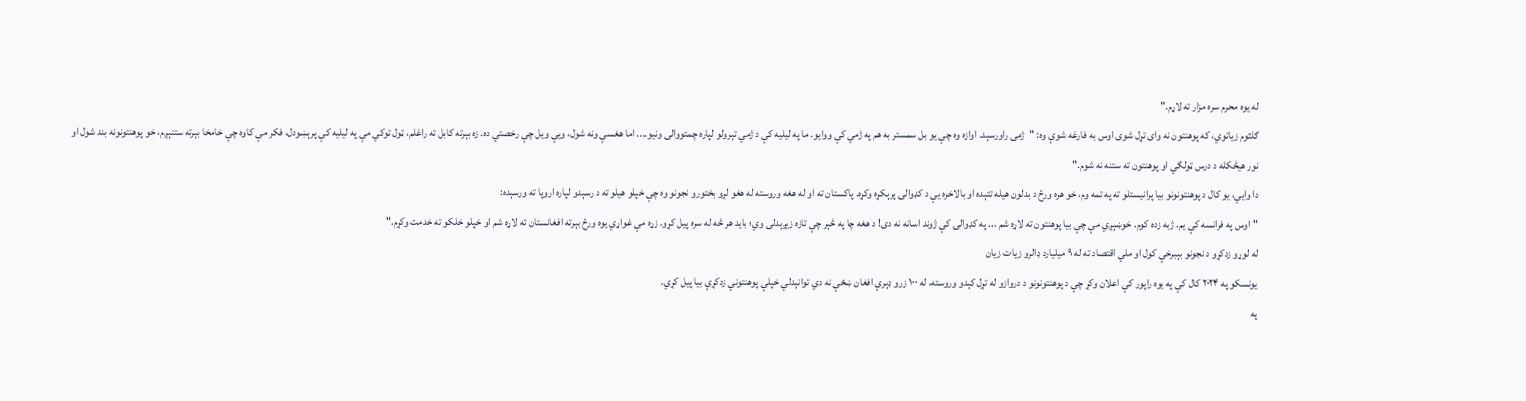له یوه محرم سره مزار ته لاړم."
ګلثوم زیاتوي، که پوهنتون نه وای تړل شوی اوس به فارغه شوې وه: "ژمی راورسېد. اوازه وه چې یو بل سمستر به هم په ژمي کې ووایو. ما په لیلیه کې د ژمي تېرولو لپاره چمتووالی ونیو.... اما هغسې ونه شول، ويې ویل چې رخصتي ده. زه بېرته کابل ته راغلم، ټول توکي مې په لیلیه کې پرېښودل، فکر مې کاوه چې خامخا بېرته ستنېږم، خو پوهنتونونه بند شول او نور هیڅکله د درس ټولګي او پوهنتون ته ستنه نه شوم."
دا وايي، یو کال د پوهنتونونو بیا پرانیستلو ته په تمه وم، خو هره ورځ د بدلون هیله تتېده او بالاخره یې د کډوالۍ پرېکړه وکړه. پاکستان ته او له هغه وروسته له هغو لږو بختورو نجونو وه چې خپلو هیلو ته د رسېدو لپاره اروپا ته ورسېده:
"اوس په فرانسه کې یم. ژبه زده کوم. خوښېږي مې چې بیا پوهنتون ته لاړه شم ... په کډوالۍ کې ژوند اسانه نه دی! د هغه چا په څېر چې تازه زیږېدلی وي؛ باید هر څه له سره پیل کړو. زړه مې غواړي یوه ورځ بېرته افغانستان ته لاړه شم او خپلو خلکو ته خدمت وکړم."
له لوړو زدکړو د نجونو بېبرخې کول او ملي اقتصاد ته له ۹ میلیارد ډالرو زیات زیان
یونسکو په ۲۰۲۴ کال کې په یوه راپور کې اعلان وکړ چې د پوهنتونونو د دروازو له تړل کېدو وروسته، له ۱۰۰ زرو ډېرې افغان ښځې نه دي توانېدلي خپلې پوهنتوني زدکړې بیا پیل کړي.
په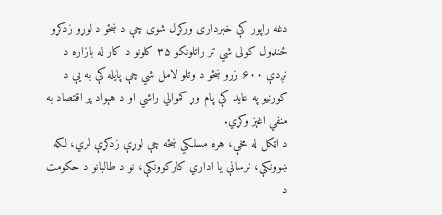دغه راپور کې خبرداری ورکړل شوی چې د ښځو د لوړو زدکړو ځنډول کولی شي تر راتلونکو ۳۵ کلونو د کار له بازاره د نږدې ۶۰۰ زرو ښځو د وتلو لامل شي چې پایله کې به یې د کورنیو په عاید کې پام وړ کموالي راشي او د هېواد پر اقتصاد به منفي اغېز وکړي.
د اټکل له مخې، هره مسلکي ښځه چې لوړې زدکړې لري، لکه ښوونکې، نرسانې یا اداري کارکوونکې، نو د طالبانو د حکومت د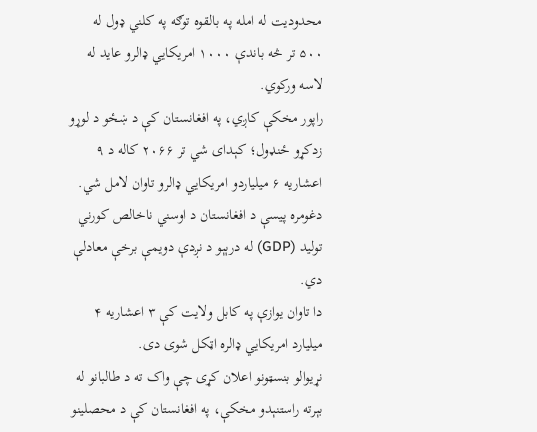محدودیت له امله په بالقوه توګه په کلني ډول له ۵۰۰ تر څه باندې ۱۰۰۰ امریکايي ډالرو عاید له لاسه ورکوي.
راپور مخکې کاږي، په افغانستان کې د ښځو د لوړو زدکړو ځنډول؛ کېدای شي تر ۲۰۶۶ کاله د ۹ اعشاریه ۶ میلیاردو امریکايي ډالرو تاوان لامل شي.
دغومره پیسې د افغانستان د اوسني ناخالص کورني تولید (GDP) له درېېو د نږدې دویمې برخې معادلې دي.
دا تاوان یوازې په کابل ولایت کې ۳ اعشاریه ۴ میلیارد امریکايي ډالره اټکل شوی دی.
نړیوالو بنسټونو اعلان کړی چې واک ته د طالبانو له بېرته راستنېدو مخکې، په افغانستان کې د محصلینو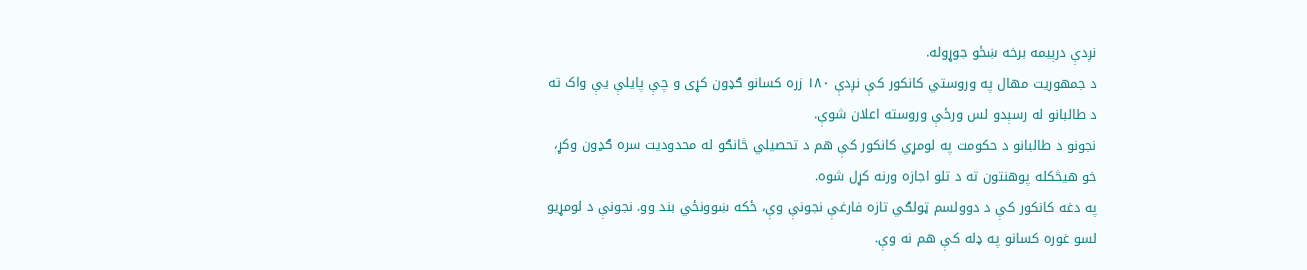نږدې درېیمه برخه ښځو جوړوله.
د جمهوریت مهال په وروستي کانکور کې نږدې ۱۸۰ زره کسانو ګډون کړی و چې پایلې یې واک ته د طالبانو له رسېدو لس ورځې وروسته اعلان شوې.
نجونو د طالبانو د حکومت په لومړي کانکور کې هم د تحصیلي څانګو له محدودیت سره ګډون وکړ، خو هیڅکله پوهنتون ته د تلو اجازه ورنه کړل شوه.
په دغه کانکور کې د دوولسم ټولګي تازه فارغې نجونې وې، ځکه ښوونځي بند وو. نجونې د لومړیو لسو غوره کسانو په ډله کې هم نه وې.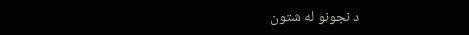د نجونو له شتون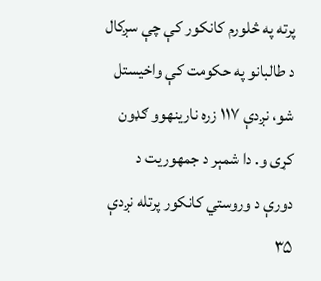پرته په څلورم کانکور کې چې سږکال د طالبانو په حکومت کې واخیستل شو، نږدې ۱۱۷ زره نارینهوو ګډون کړی و. دا شمېر د جمهوریت د دورې د وروستي کانکور پرتله نږدې ۳۵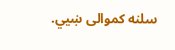سلنه کموالی ښيي.